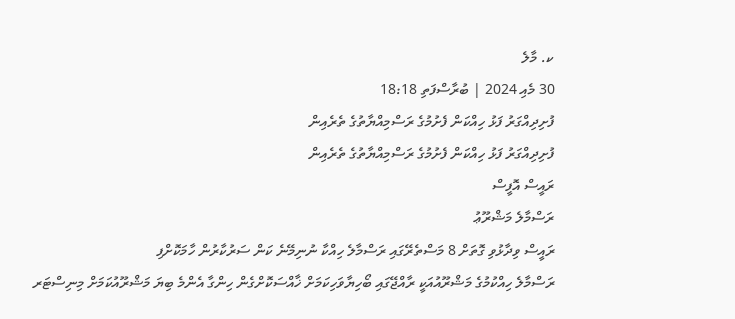ކ. މާލެ
30 މެއި 2024 | ބުރާސްފަތި 18:18
ފުށިދިއްގަރު ފަޅު ހިއްކަން ފެށުމުގެ ރަސްމިއްޔާތުގެ ތެރެއިން
ފުށިދިއްގަރު ފަޅު ހިއްކަން ފެށުމުގެ ރަސްމިއްޔާތުގެ ތެރެއިން
ރައީސް އޮފީސް
ރަސްމާލެ މަޝްރޫޢު
ރައީސް ވިދާޅުވި ގޮތަށް 8 މަސްތެރޭގައި ރަސްމާލެ ހިއްކާ ނުނިމޭނެ ކަން ސަރުކާރުން ހާމަކޮށްފި
ރަސްމާލެ ހިއްކުމުގެ މަޝްރޫއުއަކީ ރާއްޖޭގައި ބޯހިޔާވަހިކަމަށް ޚާއްސަކޮށްގެން ހިންގާ އެންމެ ބިޔަ މަޝްރޫއުކަމަށް މިނިސްޓަރ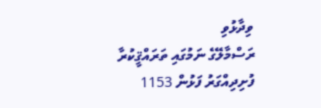ވިދާޅުވި
ރަސްމާލޭގެ ނަމުގައި ތަރައްޤީކުރާ ފުށިދިއްގަރު ފަޅުން 1153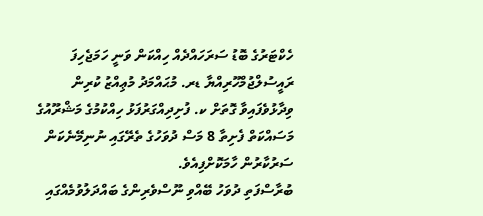ހެކްޓަރުގެ ބޮޑު ސަރަހައްދެއް ހިއްކަން ވަނީ ހަމަޖެހިފަ
ރައީސުލްޖުމްހޫރިއްޔާ ޑރ. މުޙައްމަދު މުޢިއްޒު ކުރިން ވިދާޅުވެފައިވާ ގޮތަށް ކ. ފުށިދިއްގަރުފަޅު ހިއްކުމުގެ މަޝްރޫއުގެ މަސައްކަތް ފެށިތާ 8 މަސް ދުވަހުގެ ތެރޭގައި ނުނިމޭނެކަން ސަރުކާރުން ހާމަކޮށްފިއެވެ.
ބުރާސްފަތި ދުވަހު ބޭއްވި ނޫސްވެރިންގެ ބައްދަލުވުމެއްގައި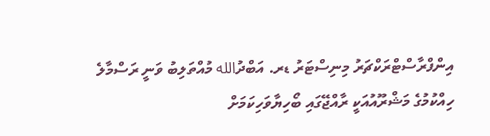އިންފްރާސްޓްރަކްޗަރު މިނިސްޓަރު ޑރ. އަބްދުالله މުއްތަލިބު ވަނީ ރަސްމާލެ ހިއްކުމުގެ މަޝްރޫއުއަކީ ރާއްޖޭގައި ބޯހިޔާވަހިކަމަށް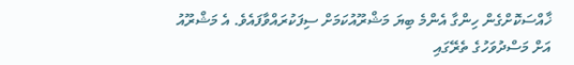ޚާއްސަކޮށްގެން ހިންގާ އެންމެ ބިޔަ މަޝްރޫއުކަމަށް ސިފަކުރައްވާފައެވެ. އެ މަޝްރޫއު އަށް މަސްދުވަހުގެ ތެރޭގައި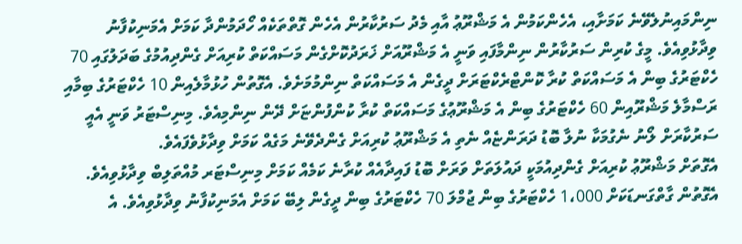ނިންމައިނުލެވޭނެ ކަމަށާއި، އެހެންކަމުން އެ މަޝްރޫޢު އާއި މެދު ސަރުކާރުން އެހެން ގޮތްތަކެއް ހޯދަމުންދާ ކަމަށް އެމަނިކުފާނު ވިދާޅުވިއެވެ. މީގެ ކުރިން ސަރުކާރުން ނިންމާފައި ވަނީ އެ މަޝްރޫއަށް ޚަރަދުކޮށްގެން މަސައްކަތް ކުރިއަށް ގެންދިއުމުގެ ބަދަލުގައި 70 ހެކްޓަރުގެ ބިން އެ މަސައްކަތް ކުރާ ކޮންޓްރެކްޓަރަށް ދީގެން އެ މަސައްކަތް ނިންމުމަށެވެ. އެގޮތުން ހުޅުމާލެއިން 10 ހެކްޓަރުގެ ބިމާއި ރަސްމާލެ މަޝްރޫއިން 60 ހެކްޓަރުގެ ބިން އެ މަޝްރޫޢުގެ މަސައްކަތް ކުރާ ކުންފުންޏަށް ދޭން ނިންމިއެވެ. މިނިސްޓަރު ވަނީ އެއީ ސަރުކާރަށް ލޯނު ނެގުމަކާ ނުލާ ބޮޑު ދަރަންޏެއް ނެތި އެ މަޝްރޫޢު ކުރިއަށް ގެންދެވޭނެ މަގެއް ކަމަށް ވިދާޅުވެފައެވެ.
އެގޮތަށް މަޝްރޫޢު ކުރިއަށް ގެންދިއުމަކީ ދައުލަތަށް ވަރަށް ބޮޑު ފައިދާއެއް ކުރާނެ ކަމެއް ކަމަށް މިނިސްޓަރ މުއްތަލިބް ވިދާޅުވިއެވެ. އެގޮތުން ގާތްގަނޑަކަށް 1،000 ހެކްޓަރުގެ ބިން ޖުމްލަ 70 ހެކްޓަރުގެ ބިން ދީގެން ލިބޭ ކަމަށް އެމަނިކުފާނު ވިދާޅުވިއެވެ. އެ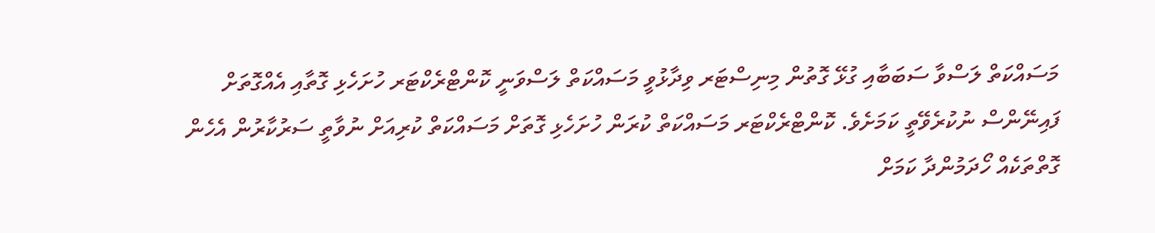މަސައްކަތް ލަސްވާ ސަބަބާއި ގުޅޭ ގޮތުން މިނިސްޓަރ ވިދާޅުވީ މަސައްކަތް ލަސްވަނީ ކޮންޓްރެކްޓަރ ހުށަހެޅި ގޮތާއި އެއްގޮތަށް ފައިނޭންސް ނުކުރެވޭތީ ކަމަށެވެ. ކޮންޓްރެކްޓަރ މަސައްކަތް ކުރަން ހުށަހެޅި ގޮތަށް މަސައްކަތް ކުރިއަށް ނުވާތީ ސަރުކާރުން އެހެން ގޮތްތަކެއް ހޯދަމުންދާ ކަމަށް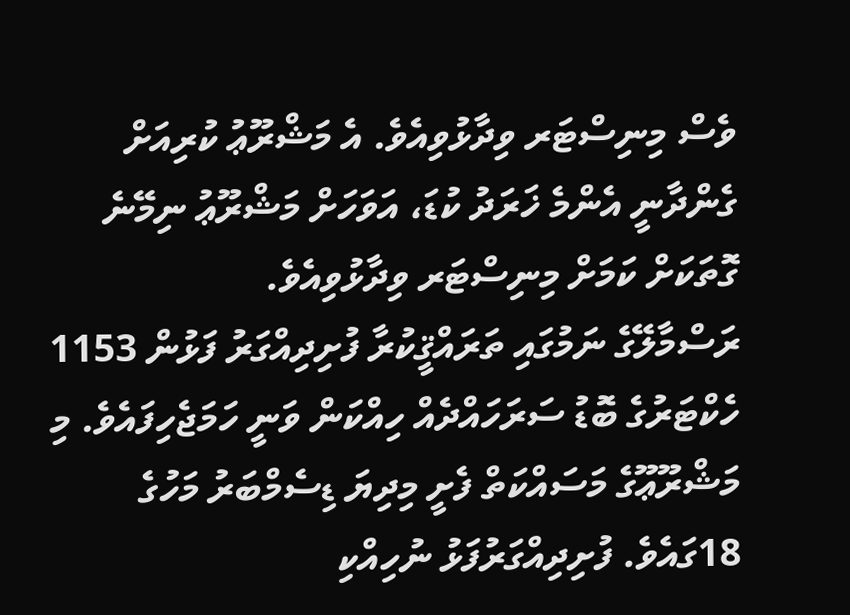ވެސް މިނިސްޓަރ ވިދާޅުވިއެވެ. އެ މަޝްރޫޢު ކުރިއަށް ގެންދާނީ އެންމެ ޚަރަދު ކުޑަ، އަވަހަށް މަޝްރޫޢު ނިމޭނެ ގޮތަކަށް ކަމަށް މިނިސްޓަރ ވިދާޅުވިއެވެ.
ރަސްމާލޭގެ ނަމުގައި ތަރައްޤީކުރާ ފުށިދިއްގަރު ފަޅުން 1153 ހެކްޓަރުގެ ބޮޑު ސަރަހައްދެއް ހިއްކަން ވަނީ ހަމަޖެހިފައެވެ. މި މަޝްރޫޢޫގެ މަސައްކަތް ފެށީ މިދިޔަ ޑިސެމްބަރު މަހުގެ 18ގައެވެ. ފުށިދިއްގަރުފަޅު ނުހިއްކި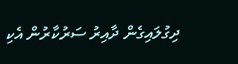ދިގުލައިގެން ދާއިރު ސަރުކާރުން އެކި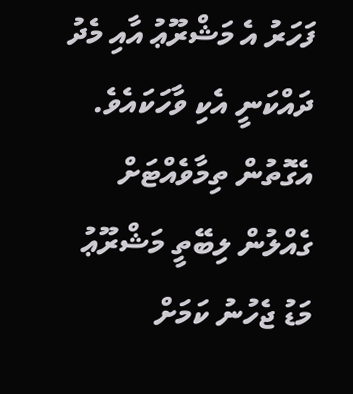ފަހަރު އެ މަޝްރޫޢު އާއި މެދު ދައްކަނީ އެކި ވާހަކައެވެ. އެގޮތުން ތިމާވެއްޓަށް ގެއްލުން ލިބޭތީ މަޝްރޫޢު މަޑު ޖެހުނު ކަމަށް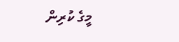މީގެ ކުރިން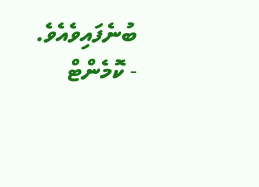ބުނެފައިވެއެވެ.
- ކޮމެންޓް